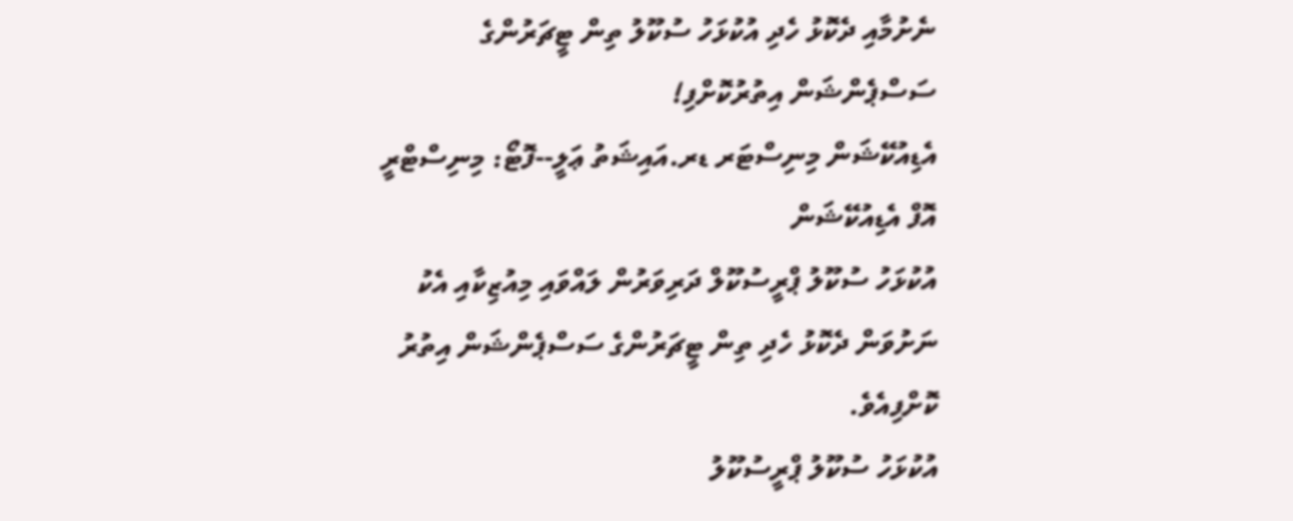ނެށުމާއި ދެކޮޅު ހެދި އުކުޅަހު ސުކޫލު ތިން ޓީޗަރުންގެ ސަސްޕެންޝަން އިތުރުކޮށްފި!
އެޑިއުކޭޝަން މިނިސްޓަރ ޑރ.އައިޝަތު ޢަލީ--ފޮޓޯ: މިނިސްޓްރީ އޮފް އެޑިއުކޭޝަން
އުކުޅަހު ސުކޫލު ޕްރީސުކޫލް ދަރިވަރުން ލައްވައި މިއުޒިކާއި އެކު ނަށުވަން ދެކޮޅު ހެދި ތިން ޓީޗަރުންގެ ސަސްޕެންޝަން އިތުރު ކޮށްފިއެވެ.
އުކުޅަހު ސުކޫލު ޕްރީސުކޫލު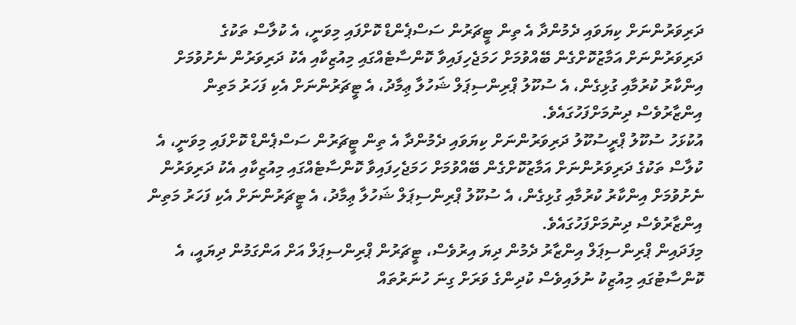ދަރިވަރުންނަށް ކިޔަވައި ދެމުންދާ އެ ތިން ޓީޗަރުން ސަސްޕެންޑް ކޮށްފައި މިވަނީ، އެ ކުލާސް ތަކުގެ ދަރިވަރުންނަށް އަމާޒުކޮށްގެން ބޭއްވުމަށް ހަމަޖެހިފައިވާ ކޮންސާޓެއްގައި މިއުޒިކާއި އެކު ދަރިވަރުން ނެށުވުމަށް އިންކާރު ކުރުމާއި ގުޅިގެން، އެ ސުކޫލު ޕްރިންސިޕަލް ޝަހުލާ ޢިމާދު، އެ ޓީޗަރުންނަށް އެކި ފަހަރު މަތިން އިންޒާރުވެސް ދިނުމަށްފަހުގައެވެ.
އުކުޅަހު ސުކޫލު ޕްރީސުކޫލު ދަރިވަރުންނަށް ކިޔަވައި ދެމުންދާ އެ ތިން ޓީޗަރުން ސަސްޕެންޑް ކޮށްފައި މިވަނީ، އެ ކުލާސް ތަކުގެ ދަރިވަރުންނަށް އަމާޒުކޮށްގެން ބޭއްވުމަށް ހަމަޖެހިފައިވާ ކޮންސާޓެއްގައި މިއުޒިކާއި އެކު ދަރިވަރުން ނެށުވުމަށް އިންކާރު ކުރުމާއި ގުޅިގެން، އެ ސުކޫލު ޕްރިންސިޕަލް ޝަހުލާ ޢިމާދު، އެ ޓީޗަރުންނަށް އެކި ފަހަރު މަތިން އިންޒާރުވެސް ދިނުމަށްފަހުގައެވެ.
މިފަދައިން ޕްރިންސިޕަލް އިންޒާރު ދެމުން ދިޔަ އިރުވެސް، ޓީޗަރުން ޕްރިންސިޕަލް އަށް އަންގަމުން ދިޔައީ، އެ ކޮންސާޓުގައި މިއުޒިކު ނުލައިވެސް ކުދިންގެ ވަރަށް ގިނަ ހުނަރުތައް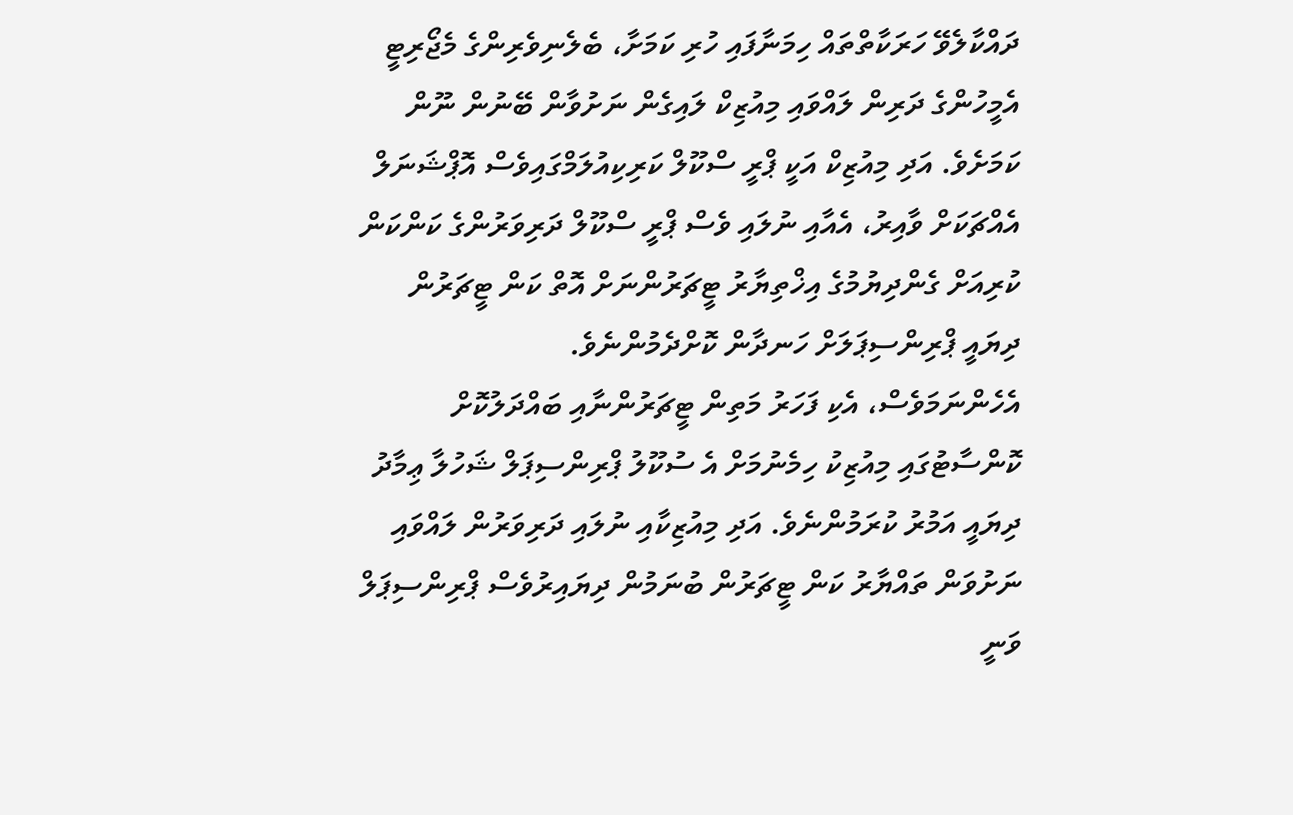ދައްކާލެވޭ ހަރަކާތްތައް ހިމަނާފައި ހުރި ކަމަށާ، ބެލެނިވެރިންގެ މެޖޯރިޓީ އެމީހުންގެ ދަރިން ލައްވައި މިއުޒިކް ލައިގެން ނަށުވާން ބޭނުން ނޫން ކަމަށެވެ. އަދި މިއުޒިކް އަކީ ޕްރީ ސްކޫލް ކަރިކިއުލަމްގައިވެސް އޮޕްޝަނަލް އެއްޗަކަށް ވާއިރު، އެއާއި ނުލައި ވެސް ޕްރީ ސްކޫލް ދަރިވަރުންގެ ކަންކަން ކުރިއަށް ގެންދިޔުމުގެ އިޚްތިޔާރު ޓީޗަރުންނަށް އޮތް ކަން ޓީޗަރުން ދިޔައީ ޕްރިންސިޕަލަށް ހަނދާން ކޮށްދެމުންނެވެ.
އެހެންނަމަވެސް، އެކި ފަހަރު މަތިން ޓީޗަރުންނާއި ބައްދަލުކޮށް ކޮންސާޓުގައި މިއުޒިކު ހިމެނުމަށް އެ ސުކޫލު ޕްރިންސިޕަލް ޝަހުލާ ޢިމާދު ދިޔައީ އަމުރު ކުރަމުންނެވެ. އަދި މިއުޒިކާއި ނުލައި ދަރިވަރުން ލައްވައި ނަށުވަން ތައްޔާރު ކަން ޓީޗަރުން ބުނަމުން ދިޔައިރުވެސް ޕްރިންސިޕަލް ވަނީ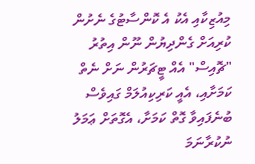މިއުޒިކާއި އެކު އެ ކޮންސާޓުގެ ނެށުން ކުރިއަށް ގެންދިޔުން ނޫން އިތުރު "ޗޮއިސް" އެއް ޓީޗަރުން ނަށް ނެތް ކަމަށާއި، އެއީ ކަރިކިއުލަމް ގައިވެސް ބުނެފައިވާ ގޮތް ކަމަށާ، އެގޮތަށް ޢަމަލު ނުކުރާނަމަ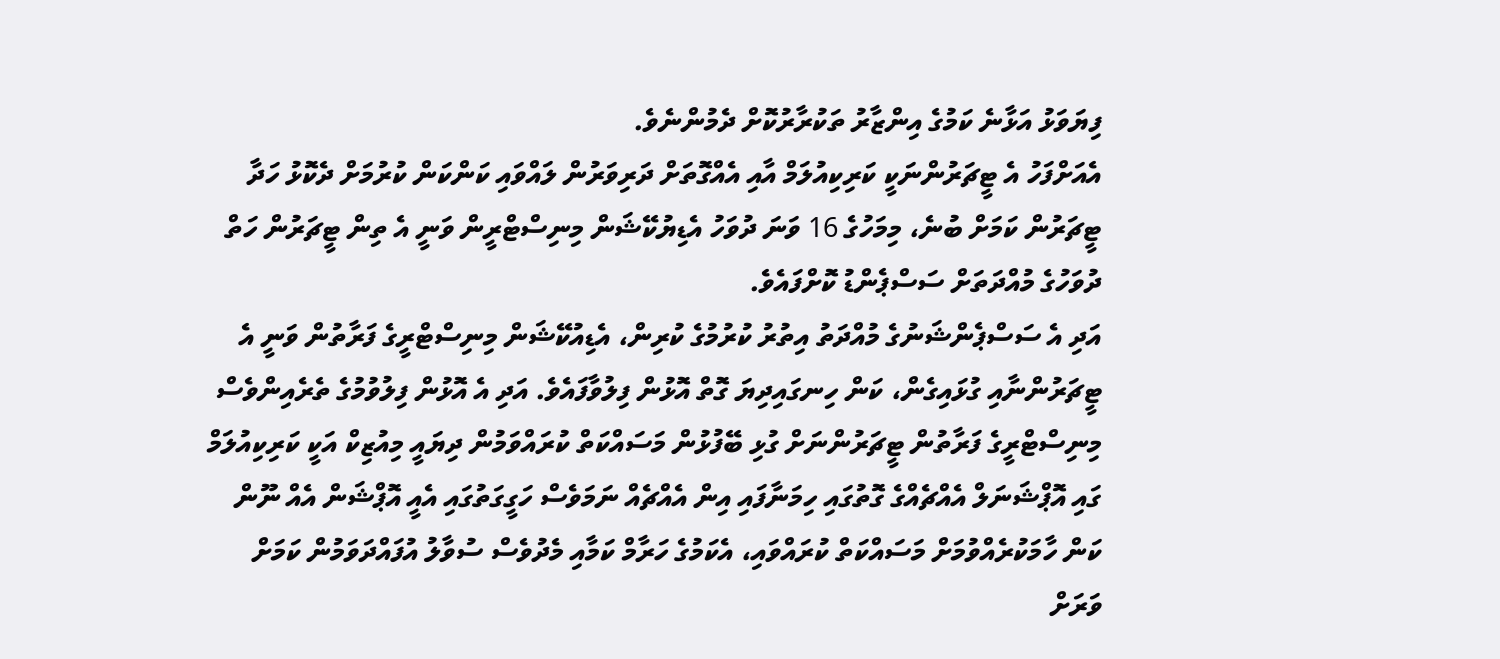ފިޔަވަޅު އަޅާނެ ކަމުގެ އިންޒާރު ތަކުރާރުކޮށް ދެމުންނެވެ.
އެއަށްފަހު އެ ޓީޗަރުންނަކީ ކަރިކިއުލަމް އާއި އެއްގޮތަށް ދަރިވަރުން ލައްވައި ކަންކަން ކުރުމަށް ދެކޮޅު ހަދާ ޓީޗަރުން ކަމަށް ބުނެ، މިމަހުގެ 16 ވަނަ ދުވަހު އެޑިޔުކޭޝަން މިނިސްޓްރީން ވަނީ އެ ތިން ޓީޗަރުން ހަތް ދުވަހުގެ މުއްދަތަށް ސަސްޕެންޑު ކޮށްފައެވެ.
އަދި އެ ސަސްޕެންޝަނުގެ މުއްދަތު އިތުރު ކުރުމުގެ ކުރިން، އެޑިއުކޭޝަން މިނިސްޓްރީގެ ފަރާތުން ވަނީ އެ ޓީޗަރުންނާއި ގުޅައިގެން، ކަން ހިނގައިދިޔަ ގޮތް އޮޅުން ފިލުވާފައެވެ. އަދި އެ އޮޅުން ފިލުވުމުގެ ތެރެއިންވެސް މިނިސްޓްރީގެ ފަރާތުން ޓީޗަރުންނަށް ގުޅި ބޭފުޅުން މަސައްކަތް ކުރައްވަމުން ދިޔައީ މިއުޒިކް އަކީ ކަރިކިއުލަމް ގައި އޮޕްޝަނަލް އެއްޗެއްގެ ގޮތުގައި ހިމަނާފައި އިން އެއްޗެއް ނަމަވެސް ހަގީގަތުގައި އެއީ އޮޕްޝަން އެއް ނޫން ކަން ހާމަކުރެއްވުމަށް މަސައްކަތް ކުރައްވައި، އެކަމުގެ ހަރާމް ކަމާއި މެދުވެސް ސުވާލު އުފައްދަވަމުން ކަމަށް ވަރަށް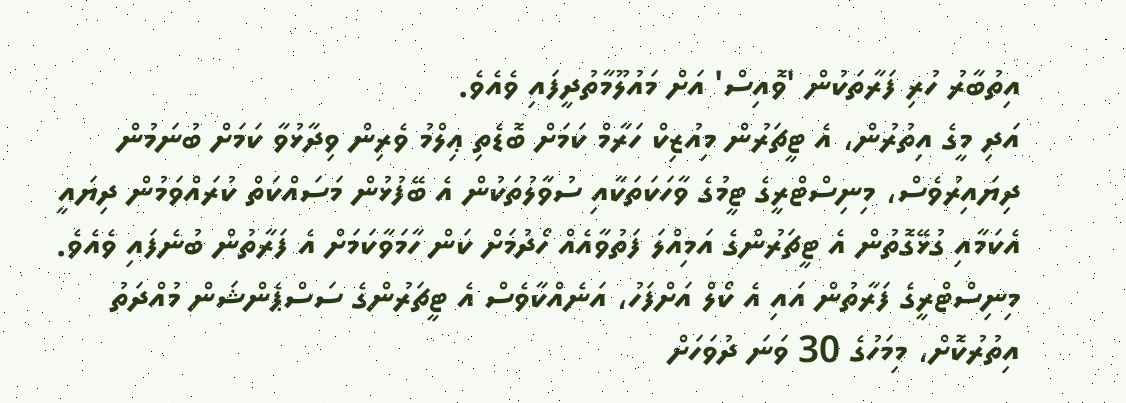އިތުބާރު ހުރި ފަރާތަކުން 'ވޮއިސް' އަށް މައުލޫމާތުދީފައި ވެއެވެ.
އަދި މީގެ އިތުރުން، އެ ޓީޗަރުން މިއުޒިކް ހަރާމް ކަމަށް ބޮޑެތި ޢިލްމު ވެރިން ވިދާޅުވާ ކަމަށް ބުނަމުން ދިޔައިރުވެސް، މިނިސްޓްރީގެ ޓީމުގެ ވާހަކަތަކާއި ސުވާލުތަކުން އެ ބޭފުޅުން މަސައްކަތް ކުރައްވަމުން ދިޔައީ އެކަމާއި ގުޅޭގޮތުން އެ ޓީޗަރުންގެ އަމިއްލަ ފަތުވާއެއް ހޯދުމަށް ކަން ހާމަވާކަމަށް އެ ފަރާތުން ބުނެފައި ވެއެވެ.
މިނިސްޓްރީގެ ފަރާތުން އައި އެ ކޯލް އަށްފަހު، އަނެއްކާވެސް އެ ޓީޗަރުންގެ ސަސްޕެންޝަން މުއްދަތު އިތުރުކޮށް، މިމަހުގެ 30 ވަނަ ދުވަހަށް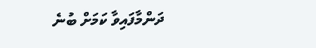ދަންމާފައިވާ ކަމަށް ބުނެ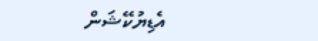އެޑިޔުކޭޝަން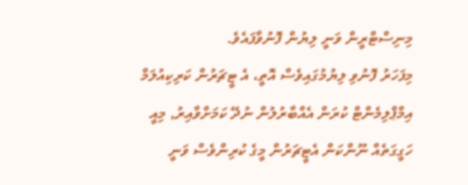މިނިސްޓްރީން ވަނީ ލިޔުން ފޮނުވާފައެވެ.
މިފަހަރު ފޮނުވި ލިޔުމުގައިވެސް އޮތީ، އެ ޓީޗަރުން ކަރިކިއުލަމް އިމްޕްލިމެންޓް ކުރަން އެއްބާރުލުން ނުދޭ ކަމަށްވާއިރު, މިއީ ހަގީގަތެއް ނޫންކަން އެޓީޗަރުން މީގެ ކުރިންވެސް ވަނީ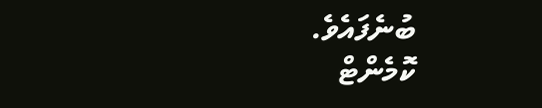ބުނެފައެވެ.
ކޮމެންޓް